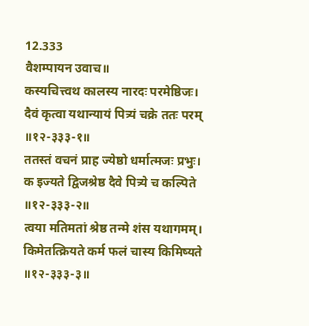12.333
वैशम्पायन उवाच॥
कस्यचित्त्वथ कालस्य नारदः परमेष्ठिजः। दैवं कृत्वा यथान्यायं पित्र्यं चक्रे ततः परम् ॥१२-३३३-१॥
ततस्तं वचनं प्राह ज्येष्ठो धर्मात्मजः प्रभुः। क इज्यते द्विजश्रेष्ठ दैवे पित्र्ये च कल्पिते ॥१२-३३३-२॥
त्वया मतिमतां श्रेष्ठ तन्मे शंस यथागमम्। किमेतत्क्रियते कर्म फलं चास्य किमिष्यते ॥१२-३३३-३॥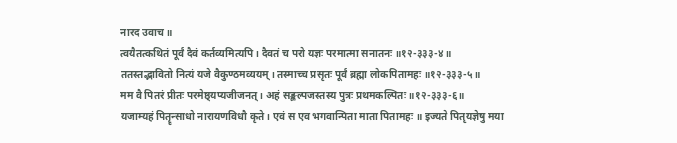नारद उवाच॥
त्वयैतत्कथितं पूर्वं दैवं कर्तव्यमित्यपि। दैवतं च परो यज्ञः परमात्मा सनातनः ॥१२-३३३-४॥
ततस्तद्भावितो नित्यं यजे वैकुण्ठमव्ययम्। तस्माच्च प्रसृतः पूर्वं ब्रह्मा लोकपितामहः ॥१२-३३३-५॥
मम वै पितरं प्रीतः परमेष्ठ्यप्यजीजनत्। अहं सङ्कल्पजस्तस्य पुत्रः प्रथमकल्पितः ॥१२-३३३-६॥
यजाम्यहं पितॄन्साधो नारायणविधौ कृते। एवं स एव भगवान्पिता माता पितामहः ॥ इज्यते पितृयज्ञेषु मया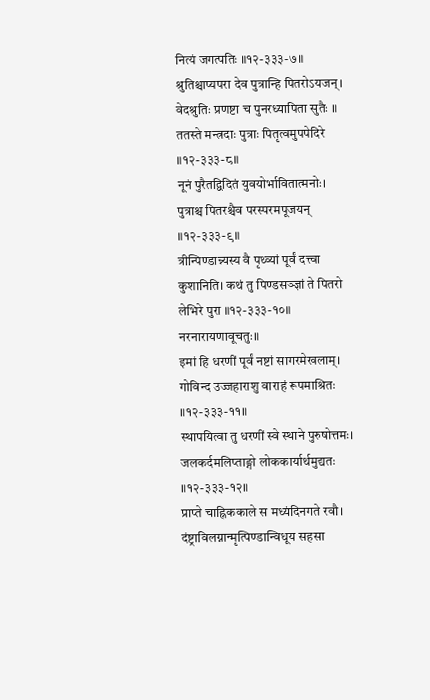नित्यं जगत्पतिः ॥१२-३३३-७॥
श्रुतिश्चाप्यपरा देव पुत्रान्हि पितरोऽयजन्। वेदश्रुतिः प्रणष्टा च पुनरध्यापिता सुतैः ॥ ततस्ते मन्त्रदाः पुत्राः पितृत्वमुपपेदिरे ॥१२-३३३-८॥
नूनं पुरैतद्विदितं युवयोर्भावितात्मनोः। पुत्राश्च पितरश्चैव परस्परमपूजयन् ॥१२-३३३-९॥
त्रीन्पिण्डान्न्यस्य वै पृथ्व्यां पूर्वं दत्त्वा कुशानिति। कथं तु पिण्डसञ्ज्ञां ते पितरो लेभिरे पुरा ॥१२-३३३-१०॥
नरनारायणावूचतुः॥
इमां हि धरणीं पूर्वं नष्टां सागरमेखलाम्। गोविन्द उज्जहाराशु वाराहं रूपमाश्रितः ॥१२-३३३-११॥
स्थापयित्वा तु धरणीं स्वे स्थाने पुरुषोत्तमः। जलकर्दमलिप्ताङ्गो लोककार्यार्थमुद्यतः ॥१२-३३३-१२॥
प्राप्ते चाह्निककाले स मध्यंदिनगते रवौ। दंष्ट्राविलग्नान्मृत्पिण्डान्विधूय सहसा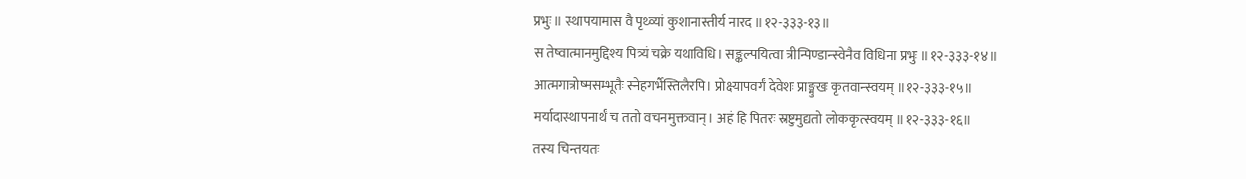प्रभुः ॥ स्थापयामास वै पृथ्व्यां कुशानास्तीर्य नारद ॥१२-३३३-१३॥
स तेष्वात्मानमुद्दिश्य पित्र्यं चक्रे यथाविधि। सङ्कल्पयित्वा त्रीन्पिण्डान्स्वेनैव विधिना प्रभुः ॥१२-३३३-१४॥
आत्मगात्रोष्मसम्भूतैः स्नेहगर्भैस्तिलैरपि। प्रोक्ष्यापवर्गं देवेशः प्राङ्मुखः कृतवान्स्वयम् ॥१२-३३३-१५॥
मर्यादास्थापनार्थं च ततो वचनमुक्तवान्। अहं हि पितरः स्रष्टुमुद्यतो लोककृत्स्वयम् ॥१२-३३३-१६॥
तस्य चिन्तयतः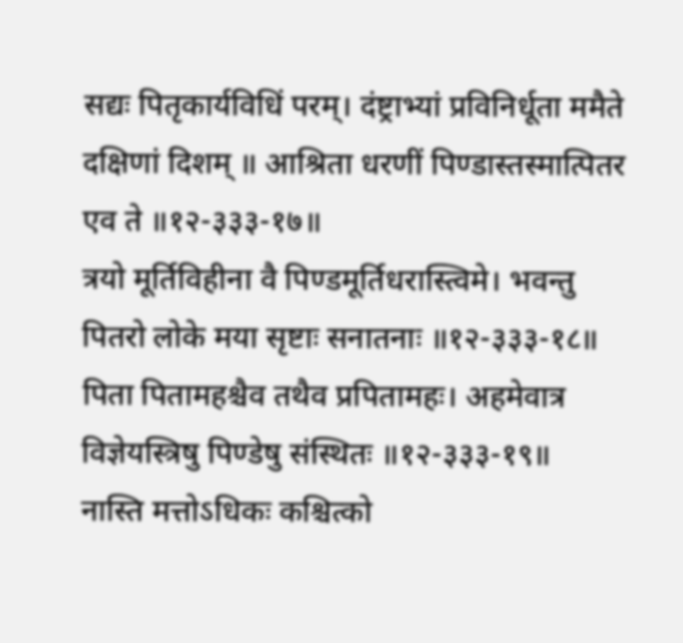सद्यः पितृकार्यविधिं परम्। दंष्ट्राभ्यां प्रविनिर्धूता ममैते दक्षिणां दिशम् ॥ आश्रिता धरणीं पिण्डास्तस्मात्पितर एव ते ॥१२-३३३-१७॥
त्रयो मूर्तिविहीना वै पिण्डमूर्तिधरास्त्विमे। भवन्तु पितरो लोके मया सृष्टाः सनातनाः ॥१२-३३३-१८॥
पिता पितामहश्चैव तथैव प्रपितामहः। अहमेवात्र विज्ञेयस्त्रिषु पिण्डेषु संस्थितः ॥१२-३३३-१९॥
नास्ति मत्तोऽधिकः कश्चित्को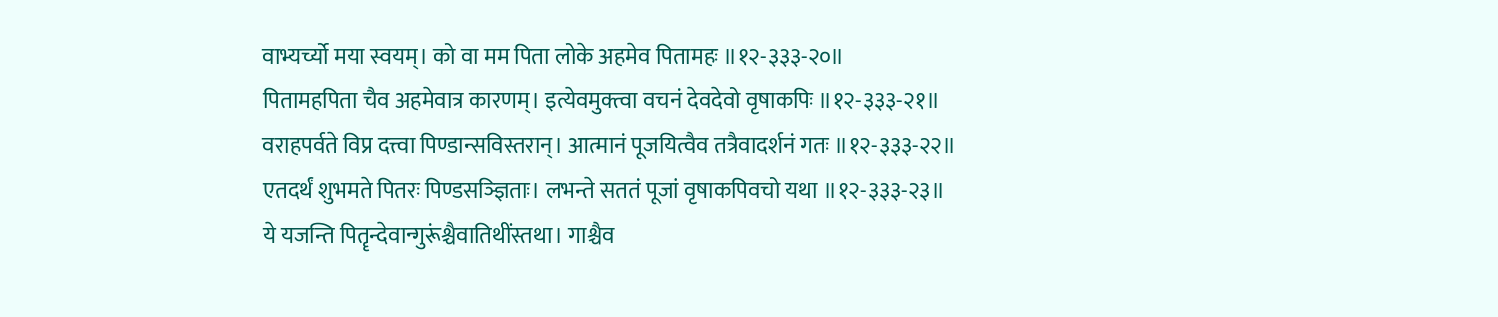वाभ्यर्च्यो मया स्वयम्। को वा मम पिता लोके अहमेव पितामहः ॥१२-३३३-२०॥
पितामहपिता चैव अहमेवात्र कारणम्। इत्येवमुक्त्वा वचनं देवदेवो वृषाकपिः ॥१२-३३३-२१॥
वराहपर्वते विप्र दत्त्वा पिण्डान्सविस्तरान्। आत्मानं पूजयित्वैव तत्रैवादर्शनं गतः ॥१२-३३३-२२॥
एतदर्थं शुभमते पितरः पिण्डसञ्ज्ञिताः। लभन्ते सततं पूजां वृषाकपिवचो यथा ॥१२-३३३-२३॥
ये यजन्ति पितॄन्देवान्गुरूंश्चैवातिथींस्तथा। गाश्चैव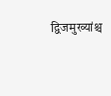द्विजमुख्यांश्च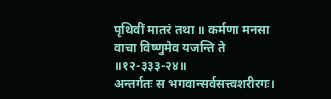पृथिवीं मातरं तथा ॥ कर्मणा मनसा वाचा विष्णुमेव यजन्ति ते ॥१२-३३३-२४॥
अन्तर्गतः स भगवान्सर्वसत्त्वशरीरगः।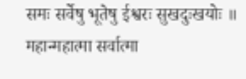समः सर्वेषु भूतेषु ईश्वरः सुखदुःखयोः ॥ महान्महात्मा सर्वात्मा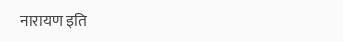नारायण इति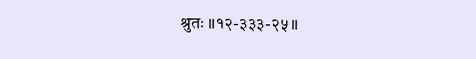श्रुतः ॥१२-३३३-२५॥